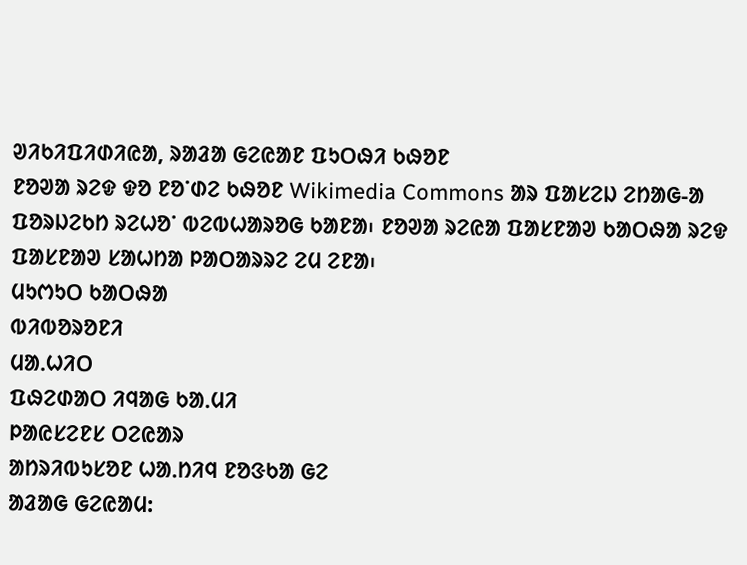ᱣᱤᱠᱤᱯᱤᱰᱤᱭᱟ, ᱨᱟᱲᱟ ᱜᱮᱭᱟᱱ ᱯᱩᱛᱷᱤ ᱠᱷᱚᱱ
ᱱᱚᱣᱟ ᱨᱮᱫ ᱫᱚ ᱱᱚᱸᱰᱮ ᱠᱷᱚᱱ Wikimedia Commons ᱟᱨ ᱯᱟᱥᱮᱡ ᱮᱴᱟᱜ-ᱟ ᱯᱚᱨᱡᱮᱠᱴ ᱨᱮᱦᱚᱸ ᱵᱮᱵᱦᱟᱨᱚᱜ ᱠᱟᱱᱟ᱾ ᱱᱚᱣᱟ ᱨᱮᱭᱟ ᱯᱟᱥᱱᱟᱣ ᱠᱟᱛᱷᱟ ᱨᱮᱫ ᱯᱟᱥᱱᱟᱣ ᱥᱟᱦᱴᱟ ᱞᱟᱛᱟᱨᱨᱮ ᱮᱢ ᱮᱱᱟ᱾
ᱢᱩᱬᱩᱛ ᱠᱟᱛᱷᱟ
ᱵᱤᱵᱚᱨᱚᱱᱤ
ᱢᱟᱹᱦᱤᱛ
ᱯᱷᱮᱰᱟᱛ ᱤᱧᱟᱜ ᱠᱟᱹᱢᱤ
ᱞᱟᱭᱥᱮᱱᱥ ᱛᱮᱭᱟᱨ
ᱟᱴᱨᱤᱵᱩᱥᱚᱱ ᱦᱟᱹᱴᱤᱧ ᱱᱚᱝᱠᱟ ᱜᱮ
ᱟᱲᱟᱜ ᱜᱮᱭᱟᱢ: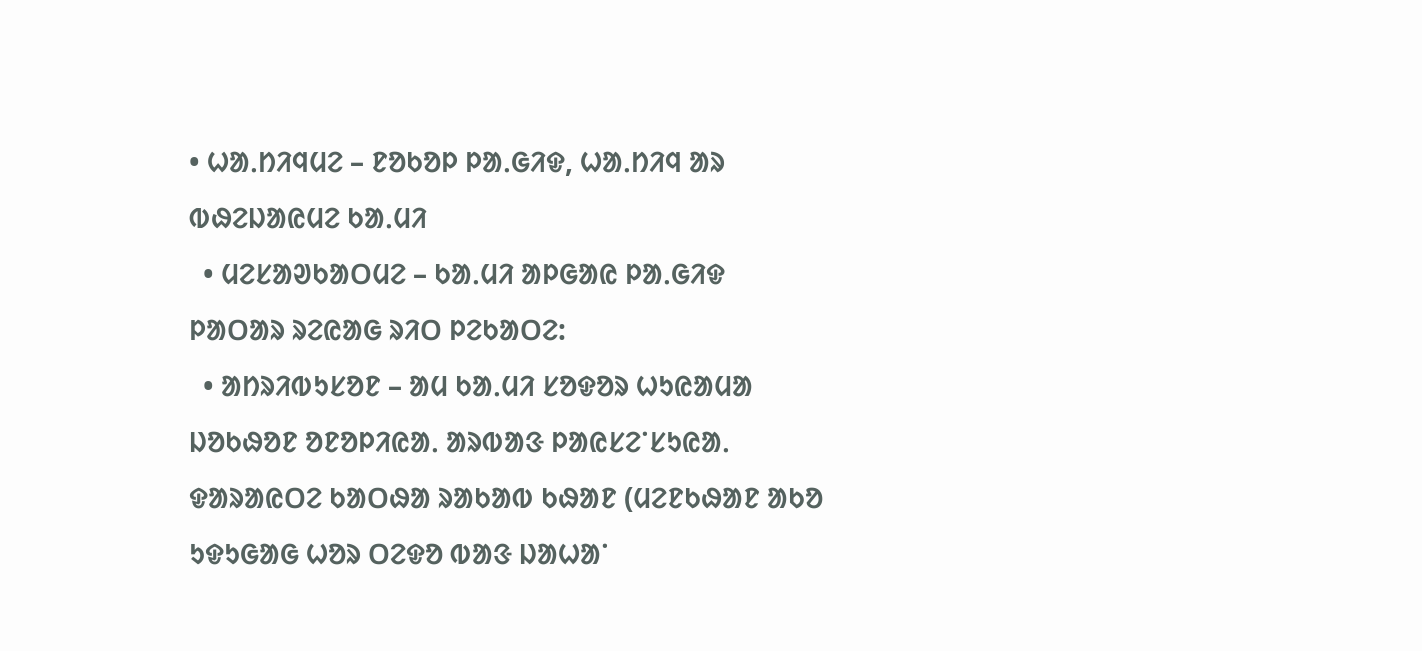• ᱦᱟᱹᱴᱤᱧᱢᱮ – ᱱᱚᱠᱚᱞ ᱞᱟᱹᱜᱤᱫ, ᱦᱟᱹᱴᱤᱧ ᱟᱨ ᱵᱷᱮᱡᱟᱭᱢᱮ ᱠᱟᱹᱢᱤ
  • ᱢᱮᱥᱟᱣᱠᱟᱛᱢᱮ – ᱠᱟᱹᱢᱤ ᱟᱞᱜᱟᱭ ᱞᱟᱹᱜᱤᱫ
ᱞᱟᱛᱟᱨ ᱨᱮᱭᱟᱜ ᱨᱤᱛ ᱞᱮᱠᱟᱛᱮ:
  • ᱟᱴᱨᱤᱵᱩᱥᱚᱱ – ᱟᱢ ᱠᱟᱹᱢᱤ ᱥᱚᱫᱚᱨ ᱦᱩᱭᱟᱢᱟ ᱡᱚᱠᱷᱚᱱ ᱚᱱᱚᱞᱤᱭᱟᱹ ᱟᱨᱵᱟᱝ ᱞᱟᱭᱥᱮᱸᱥᱩᱭᱟᱹ ᱫᱟᱨᱟᱭᱛᱮ ᱠᱟᱛᱷᱟ ᱨᱟᱠᱟᱵ ᱠᱷᱟᱱ (ᱢᱮᱱᱠᱷᱟᱱ ᱟᱠᱚ ᱩᱫᱩᱜᱟᱜ ᱦᱚᱨ ᱛᱮᱫᱚ ᱵᱟᱝ ᱡᱟᱦᱟᱸ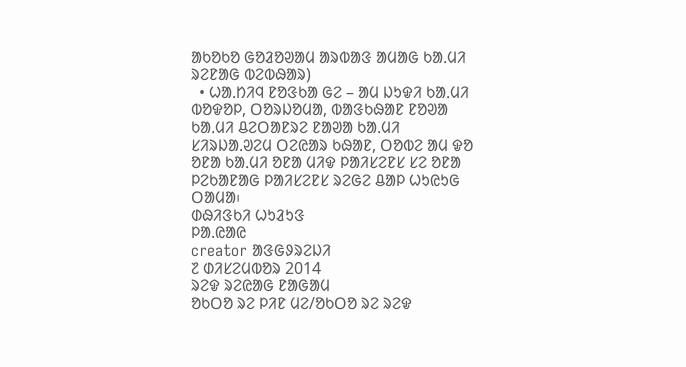ᱟᱠᱚᱠᱚ ᱜᱚᱲᱚᱣᱟᱢ ᱟᱨᱵᱟᱝ ᱟᱢᱟᱜ ᱠᱟᱹᱢᱤ ᱨᱮᱱᱟᱜ ᱵᱮᱵᱷᱟᱨ)
  • ᱦᱟᱹᱴᱤᱧ ᱱᱚᱝᱠᱟ ᱜᱮ – ᱟᱢ ᱡᱩᱫᱤ ᱠᱟᱹᱢᱤ ᱵᱚᱫᱚᱞ, ᱛᱚᱨᱡᱚᱢᱟ, ᱵᱟᱝᱠᱷᱟᱱ ᱱᱚᱣᱟ ᱠᱟᱹᱢᱤ ᱪᱮᱛᱟᱱᱨᱮ ᱱᱟᱣᱟ ᱠᱟᱹᱢᱤ ᱥᱤᱨᱡᱟᱹᱣᱮᱢ ᱛᱮᱭᱟᱨ ᱠᱷᱟᱱ, ᱛᱚᱵᱮ ᱟᱢ ᱫᱚ ᱚᱱᱟ ᱠᱟᱹᱢᱤ ᱚᱱᱟ ᱢᱤᱫ ᱞᱟᱤᱥᱮᱱᱥ ᱥᱮ ᱚᱱᱟ ᱞᱮᱠᱟᱱᱟᱜ ᱞᱟᱤᱥᱮᱱᱥ ᱨᱮᱜᱮ ᱪᱟᱞ ᱦᱩᱭᱩᱜ ᱛᱟᱢᱟ᱾
ᱰᱷᱤᱝᱠᱤ ᱦᱩᱲᱩᱝ
ᱞᱟ.ᱭᱟᱭ
creator ᱟᱝᱜᱽᱨᱮᱡᱤ
᱗ ᱰᱤᱥᱮᱢᱵᱚᱨ 2014
ᱨᱮᱫ ᱨᱮᱭᱟᱜ ᱱᱟᱜᱟᱢ
ᱚᱠᱛᱚ ᱨᱮ ᱞᱤᱱ ᱢᱮ/ᱚᱠᱛᱚ ᱨᱮ ᱨᱮᱫ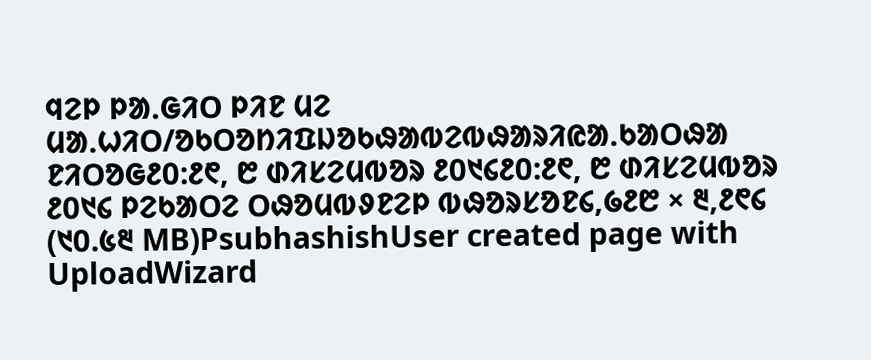ᱧᱮᱞ ᱞᱟᱹᱜᱤᱛ ᱞᱤᱱ ᱢᱮ
ᱢᱟᱹᱦᱤᱛ/ᱚᱠᱛᱚᱴᱤᱯᱡᱚᱠᱷᱟᱵᱮᱵᱷᱟᱨᱤᱭᱟᱹᱠᱟᱛᱷᱟ
ᱱᱤᱛᱚᱜ᱒᱐:᱒᱖, ᱘ ᱰᱤᱥᱮᱢᱵᱚᱨ ᱒᱐᱑᱔᱒᱐:᱒᱖, ᱘ ᱰᱤᱥᱮᱢᱵᱚᱨ ᱒᱐᱑᱔ ᱞᱮᱠᱟᱛᱮ ᱛᱷᱚᱢᱵᱽᱱᱮᱞ ᱵᱷᱚᱨᱥᱚᱱ᱔,᱙᱒᱘ × ᱓,᱒᱖᱔ (᱑᱐.᱕᱓ MB)PsubhashishUser created page with UploadWizard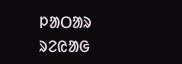ᱞᱟᱛᱟᱨ ᱨᱮᱭᱟᱜ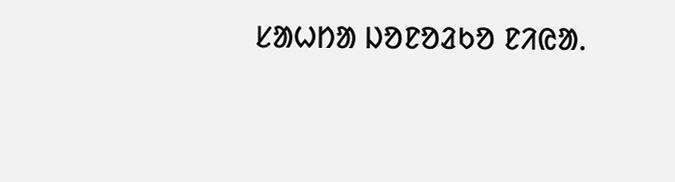ᱥᱟᱦᱴᱟ ᱡᱚᱱᱚᱲᱠᱚ ᱱᱤᱭᱟᱹ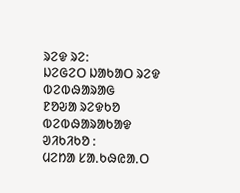ᱨᱮᱫ ᱨᱮ:
ᱡᱮᱜᱮᱛ ᱡᱟᱠᱟᱛ ᱨᱮᱫ ᱵᱮᱵᱷᱟᱨᱟᱜ
ᱱᱚᱶᱟ ᱨᱮᱫᱠᱚ ᱵᱮᱵᱷᱟᱨᱟᱠᱟᱫ ᱣᱤᱠᱤᱠᱚ :
ᱢᱮᱴᱟ ᱥᱟᱹᱠᱷᱭᱟᱹᱛ